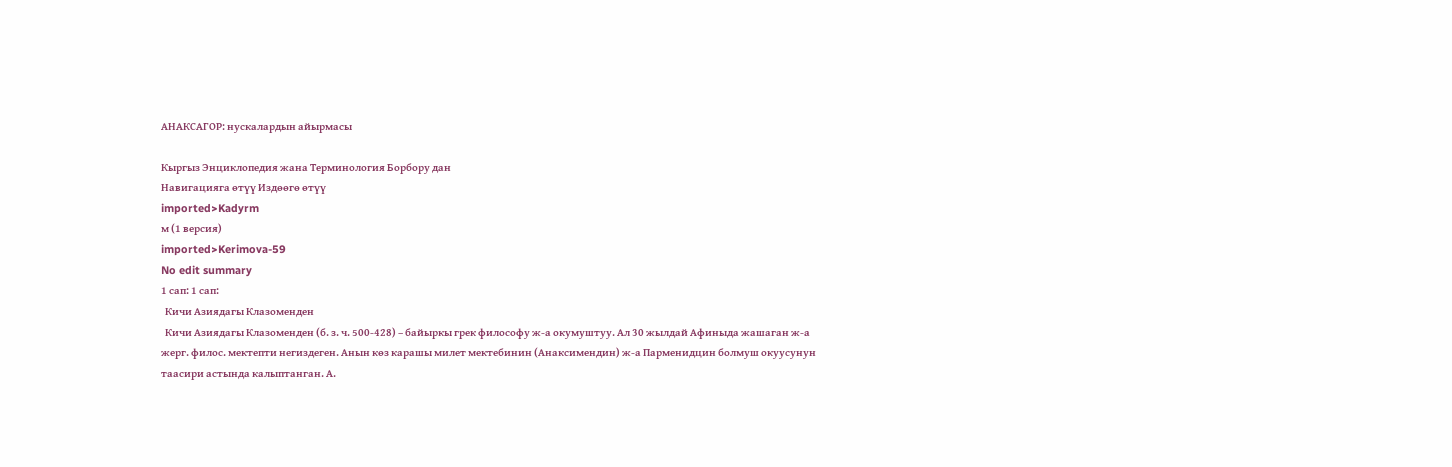АНАКСАГОР: нускалардын айырмасы

Кыргыз Энциклопедия жана Терминология Борбору дан
Навигацияга өтүү Издөөгө өтүү
imported>Kadyrm
м (1 версия)
imported>Kerimova-59
No edit summary
1 сап: 1 сап:
  Кичи Азиядагы Клазоменден
  Кичи Азиядагы Клазоменден (б. з. ч. 500-428) – байыркы грек философу ж-а окумуштуу. Ал 30 жылдай Афиныда жашаган ж-а жерг. филос. мектепти негиздеген. Анын көз карашы милет мектебинин (Анаксимендин) ж-а Парменидцин болмуш окуусунун таасири астында калыптанган. А.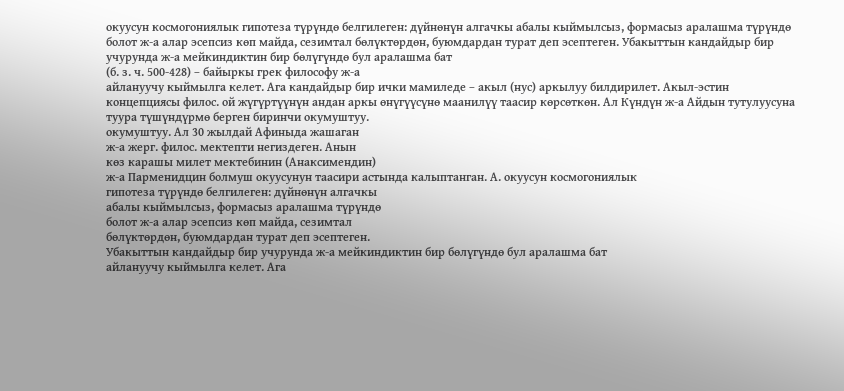окуусун космогониялык гипотеза түрүндө белгилеген: дүйнөнүн алгачкы абалы кыймылсыз, формасыз аралашма түрүндө болот ж-а алар эсепсиз көп майда, сезимтал бөлүктөрдөн, буюмдардан турат деп эсептеген. Убакыттын кандайдыр бир учурунда ж-а мейкиндиктин бир бөлүгүндө бул аралашма бат
(б. з. ч. 500-428) – байыркы грек философу ж-а
айлануучу кыймылга келет. Ага кандайдыр бир ички мамиледе – акыл (нус) аркылуу билдирилет. Акыл-эстин концепциясы филос. ой жүгүртүүнүн андан аркы өнүгүүсүнө маанилүү таасир көрсөткөн. Ал Күндүн ж-а Айдын тутулуусуна туура түшүндүрмө берген биринчи окумуштуу.
окумуштуу. Ал 30 жылдай Афиныда жашаган
ж-а жерг. филос. мектепти негиздеген. Анын
көз карашы милет мектебинин (Анаксимендин)
ж-а Парменидцин болмуш окуусунун таасири астында калыптанган. А. окуусун космогониялык
гипотеза түрүндө белгилеген: дүйнөнүн алгачкы
абалы кыймылсыз, формасыз аралашма түрүндө
болот ж-а алар эсепсиз көп майда, сезимтал
бөлүктөрдөн, буюмдардан турат деп эсептеген.
Убакыттын кандайдыр бир учурунда ж-а мейкиндиктин бир бөлүгүндө бул аралашма бат
айлануучу кыймылга келет. Ага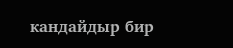кандайдыр бир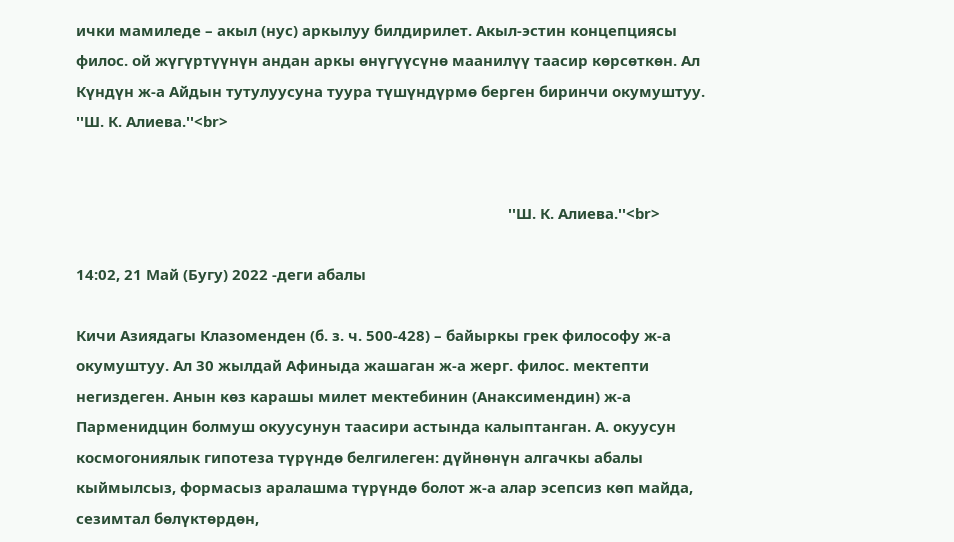ички мамиледе – акыл (нус) аркылуу билдирилет. Акыл-эстин концепциясы филос. ой жүгүртүүнүн андан аркы өнүгүүсүнө маанилүү таасир көрсөткөн. Ал Күндүн ж-а Айдын тутулуусуна туура түшүндүрмө берген биринчи окумуштуу. ''Ш. К. Алиева.''<br>


                                                                                                            ''Ш. К. Алиева.''<br>

14:02, 21 Май (Бугу) 2022 -деги абалы

Кичи Азиядагы Клазоменден (б. з. ч. 500-428) – байыркы грек философу ж-а окумуштуу. Ал 30 жылдай Афиныда жашаган ж-а жерг. филос. мектепти негиздеген. Анын көз карашы милет мектебинин (Анаксимендин) ж-а Парменидцин болмуш окуусунун таасири астында калыптанган. А. окуусун космогониялык гипотеза түрүндө белгилеген: дүйнөнүн алгачкы абалы кыймылсыз, формасыз аралашма түрүндө болот ж-а алар эсепсиз көп майда, сезимтал бөлүктөрдөн,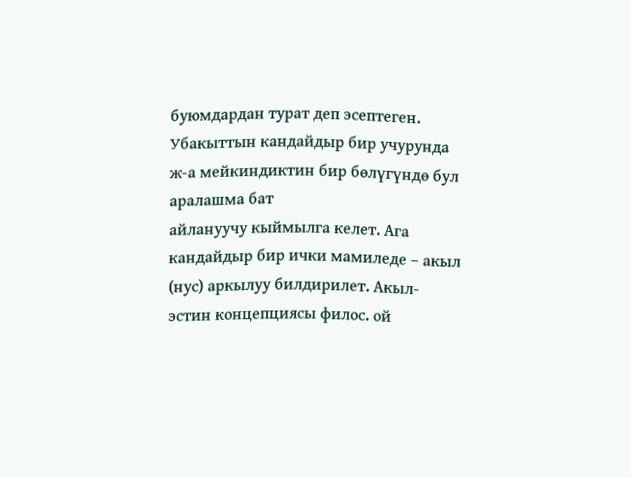буюмдардан турат деп эсептеген. Убакыттын кандайдыр бир учурунда ж-а мейкиндиктин бир бөлүгүндө бул аралашма бат
айлануучу кыймылга келет. Ага кандайдыр бир ички мамиледе – акыл (нус) аркылуу билдирилет. Акыл-эстин концепциясы филос. ой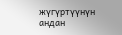жүгүртүүнүн андан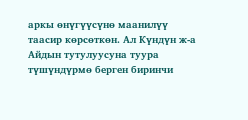аркы өнүгүүсүнө маанилүү таасир көрсөткөн. Ал Күндүн ж-а Айдын тутулуусуна туура түшүндүрмө берген биринчи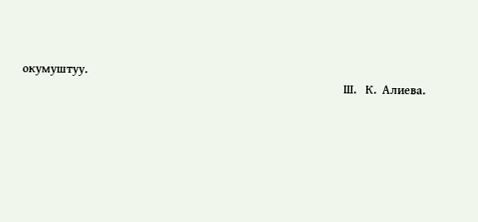окумуштуу.
                                                                                                           Ш.   К.  Алиева.